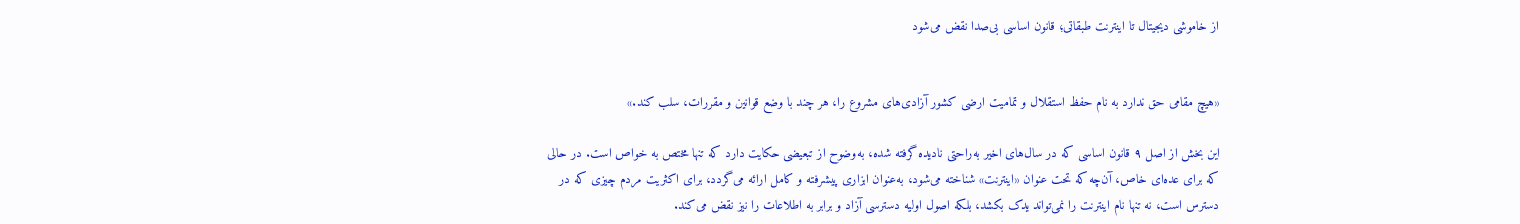از خاموشی دیجیتال تا اینترنت طبقاتی؛ قانون اساسی بی‌صدا نقض می‌شود


«هیچ مقامی حق ندارد به نام حفظ استقلال و تمامیت ارضی کشور آزادی‌های مشروع را، هر چند با وضع قوانین و مقررات، سلب کند.»

این بخش از اصل ۹ قانون اساسی که در سال‌های اخیر به‌راحتی نادیده گرفته شده، به‌وضوح از تبعیضی حکایت دارد که تنها مختص به خواص است. در حالی که برای عده‌ای خاص، آن‌چه که تحت عنوان «اینترنت» شناخته می‌شود، به‌عنوان ابزاری پیشرفته و کامل ارائه می‌گردد، برای اکثریت مردم چیزی که در دسترس است، نه تنها نام اینترنت را نمی‌تواند یدک بکشد، بلکه اصول اولیه دسترسی آزاد و برابر به اطلاعات را نیز نقض می‌کند.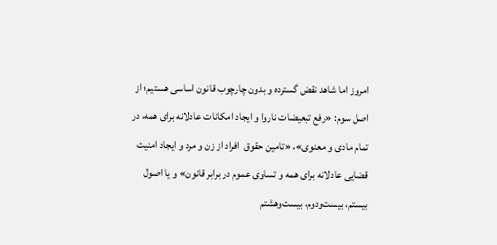امروز اما شاهد نقض گسترده و بدون چارچوب قانون اساسی هستیم؛ از اصل سوم: «رفع تبعیضات ناروا و ایجاد امکانات عادلانه برای همه، در تمام مادی و معنوی»، «تامین حقوق  افراد از زن و مرد و ایجاد امنیت قضایی عادلانه برای همه و تساوی عموم در برابر قانون» و یا اصول بیستم، بیست‌ودوم، بیست‌وهشتم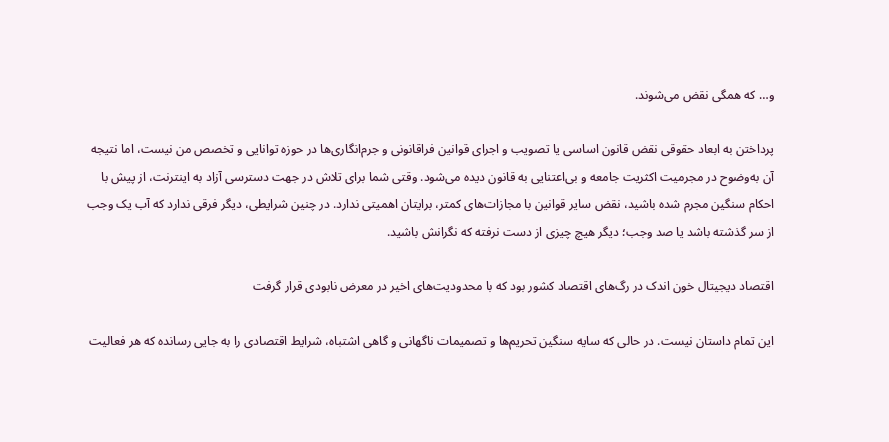و… که همگی نقض می‌شوند.

پرداختن به ابعاد حقوقی نقض قانون اساسی یا تصویب و اجرای قوانین فراقانونی و جرم‌انگاری‌ها در حوزه توانایی و تخصص من نیست، اما نتیجه آن به‌وضوح در مجرمیت اکثریت جامعه و بی‌اعتنایی به قانون دیده می‌شود. وقتی شما برای تلاش در جهت دسترسی آزاد به اینترنت، از پیش با احکام سنگین مجرم شده باشید، نقض سایر قوانین با مجازات‌های کمتر، برایتان اهمیتی ندارد. در چنین شرایطی، دیگر فرقی ندارد که آب یک وجب از سر گذشته باشد یا صد وجب؛ دیگر هیچ چیزی از دست نرفته که نگرانش باشید.

اقتصاد دیجیتال خون اندک در رگ‌های اقتصاد کشور بود که با محدودیت‌های اخیر در معرض نابودی قرار گرفت

این تمام داستان نیست. در حالی که سایه سنگین تحریم‌ها و تصمیمات ناگهانی و گاهی اشتباه، شرایط اقتصادی را به جایی رسانده که هر فعالیت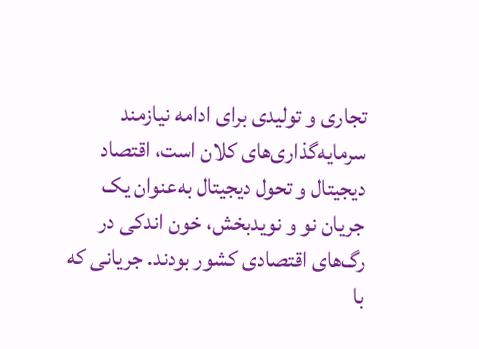تجاری و تولیدی برای ادامه نیازمند سرمایه‌گذاری‌های کلان است، اقتصاد دیجیتال و تحول دیجیتال به‌عنوان یک جریان نو و نویدبخش، خون اندکی در رگ‌های اقتصادی کشور بودند. جریانی که با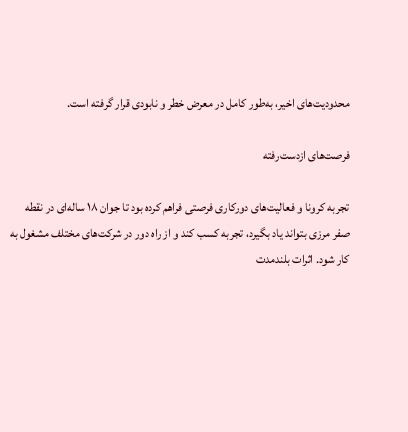محدودیت‌های اخیر، به‌طور کامل در معرض خطر و نابودی قرار گرفته است.

فرصت‌های ازدست‌رفته

تجربه کرونا و فعالیت‌های دورکاری فرصتی فراهم کرده بود تا جوان ۱۸ ساله‌ای در نقطه صفر مرزی بتواند یاد بگیرد، تجربه کسب کند و از راه دور در شرکت‌های مختلف مشغول به کار شود. اثرات بلندمدت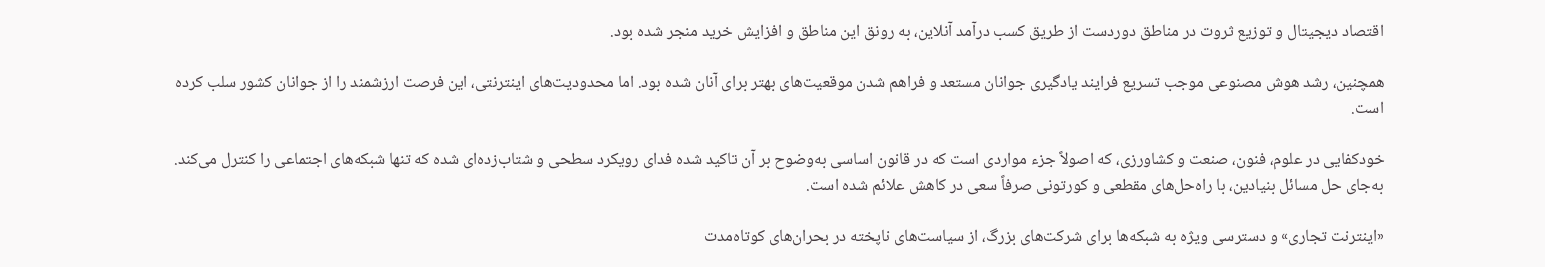اقتصاد دیجیتال و توزیع ثروت در مناطق دوردست از طریق کسب درآمد آنلاین، به رونق این مناطق و افزایش خرید منجر شده بود.

همچنین، رشد هوش مصنوعی موجب تسریع فرایند یادگیری جوانان مستعد و فراهم شدن موقعیت‌های بهتر برای آنان شده بود. اما محدودیت‌های اینترنتی، این فرصت ارزشمند را از جوانان کشور سلب کرده است.

خودکفایی در علوم، فنون، صنعت و کشاورزی، که اصولاً جزء مواردی است که در قانون اساسی به‌وضوح بر آن تاکید شده فدای رویکرد سطحی و شتاب‌زده‌ای شده که تنها شبکه‌های اجتماعی را کنترل می‌کند. به‌جای حل مسائل بنیادین، با راه‌حل‌های مقطعی و کورتونی صرفاً سعی در کاهش علائم شده است.

«اینترنت تجاری» و دسترسی ویژه به شبکه‌ها برای شرکت‌های بزرگ، از سیاست‌های ناپخته در بحران‌های کوتاه‌مدت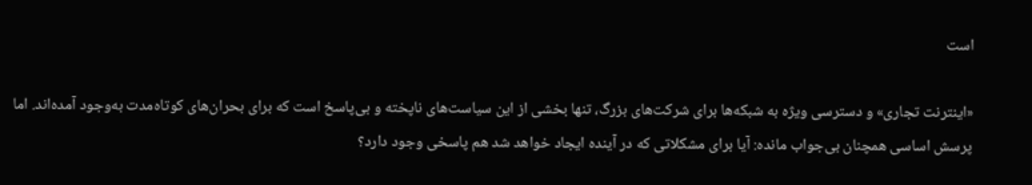است

«اینترنت تجاری» و دسترسی ویژه به شبکه‌ها برای شرکت‌های بزرگ، تنها بخشی از این سیاست‌های ناپخته و بی‌پاسخ است که برای بحران‌های کوتاه‌مدت به‌وجود آمده‌اند. اما پرسش اساسی همچنان بی‌جواب مانده: آیا برای مشکلاتی که در آینده ایجاد خواهد شد هم پاسخی وجود دارد؟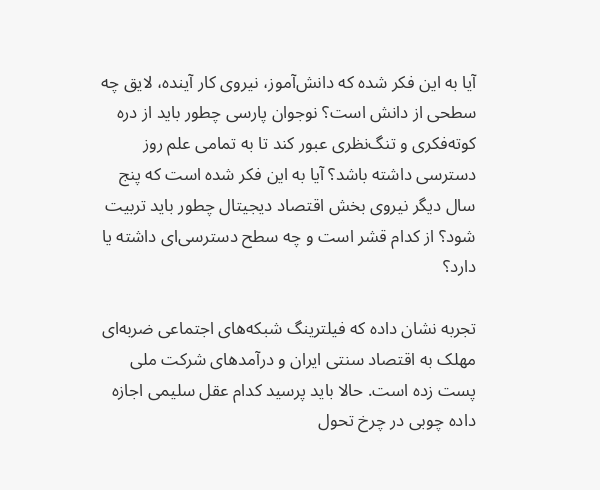آیا به این فکر شده که دانش‌آموز، نیروی کار آینده، لایق چه سطحی از دانش است؟ نوجوان پارسی چطور باید از دره کوته‌فکری و تنگ‌نظری عبور کند تا به تمامی علم روز دسترسی داشته باشد؟ آیا به این فکر شده است که پنج سال دیگر نیروی بخش اقتصاد دیجیتال چطور باید تربیت شود؟ از کدام قشر است و چه سطح دسترسی‌ای داشته یا دارد؟

تجربه نشان داده که فیلترینگ شبکه‌های اجتماعی ضربه‌ای مهلک به اقتصاد سنتی ایران و درآمدهای شرکت ملی پست زده است. حالا باید پرسید کدام عقل سلیمی اجازه داده چوبی در چرخ تحول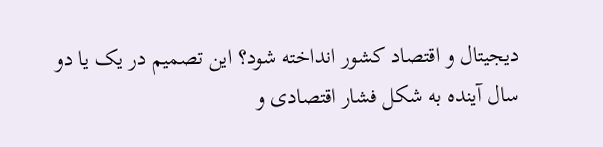دیجیتال و اقتصاد کشور انداخته شود؟ این تصمیم در یک یا دو سال آینده به شکل فشار اقتصادی و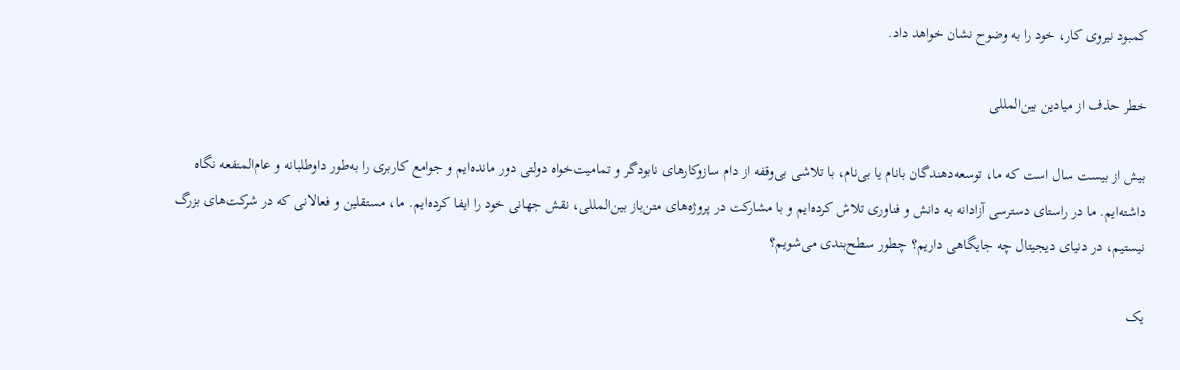کمبود نیروی کار، خود را به وضوح نشان خواهد داد.

خطر حذف از میادین بین‌المللی

بیش از بیست سال است که ما، توسعه‌دهندگان بانام یا بی‌نام، با تلاشی بی‌وقفه از دام سازوکارهای نابودگر و تمامیت‌خواه دولتی دور مانده‌ایم و جوامع کاربری را به‌طور داوطلبانه و عام‌المنفعه نگاه داشته‌ایم. ما در راستای دسترسی آزادانه به دانش و فناوری تلاش کرده‌ایم و با مشارکت در پروژه‌های متن‌باز بین‌المللی، نقش جهانی خود را ایفا کرده‌ایم. ما، مستقلین و فعالانی که در شرکت‌های بزرگ نیستیم، در دنیای دیجیتال چه جایگاهی داریم؟ چطور سطح‌بندی می‌شویم؟

یک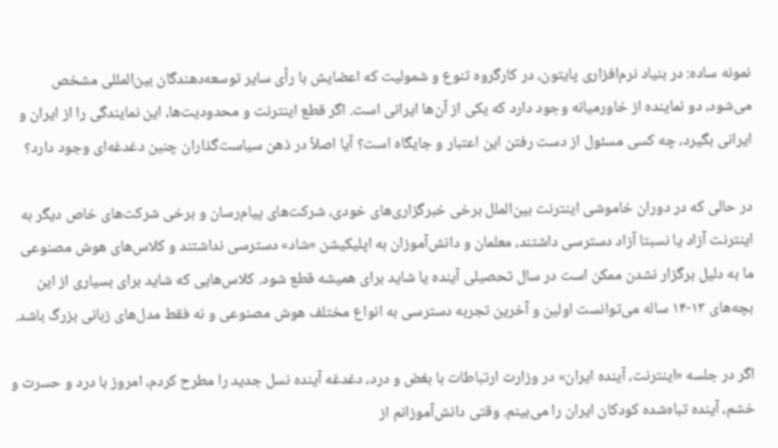نمونه ساده: در بنیاد نرم‌افزاری پایتون، در کارگروه تنوع و شمولیت که اعضایش با رأی سایر توسعه‌دهندگان بین‌المللی مشخص می‌شود، دو نماینده از خاورمیانه وجود دارد که یکی از آن‌ها ایرانی است. اگر قطع اینترنت و محدودیت‌ها، این نمایندگی را از ایران و ایرانی بگیرد، چه کسی مسئول از دست رفتن این اعتبار و جایگاه است؟ آیا اصلاً در ذهن سیاست‌گذاران چنین دغدغه‌ای وجود دارد؟

در حالی که در دوران خاموشی اینترنت بین‌الملل برخی خبرگزاری‌های خودی، شرکت‌های پیام‌رسان و برخی شرکت‌های خاص دیگر به اینترنت آزاد یا نسبتا آزاد دسترسی داشتند، معلمان و دانش‌آموزان به اپلیکیشن «شاد» دسترسی نداشتند و کلاس‌های هوش مصنوعی ما به دلیل برگزار نشدن ممکن است در سال تحصیلی آینده یا شاید برای همیشه قطع شود. کلاس‌هایی که شاید برای بسیاری از این بچه‌های ۱۳-۱۴ ساله می‌توانست اولین و آخرین تجربه دسترسی به انواع مختلف هوش مصنوعی و نه فقط مدل‌های زبانی بزرگ باشد.

اگر در جلسه «اینترنت، آینده ایران» در وزارت ارتباطات با بغض و درد، دغدغه آینده نسل جدید را مطرح کردم، امروز با درد و حسرت و خشم، آینده تباه‌شده کودکان ایران را می‌بینم. وقتی دانش‌آموزانم از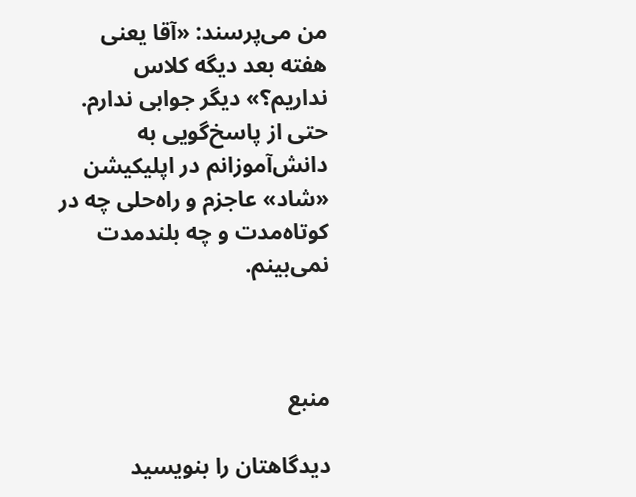من می‌پرسند: «آقا یعنی هفته بعد دیگه کلاس نداریم؟» دیگر جوابی ندارم. حتی از پاسخ‌گویی به دانش‌آموزانم در اپلیکیشن «شاد» عاجزم و راه‌حلی چه در کوتاه‌مدت و چه بلند‌مدت نمی‌بینم.



منبع

دیدگاهتان را بنویسید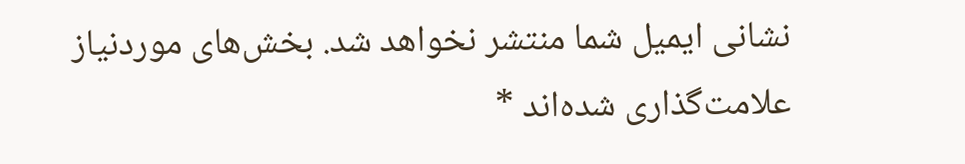نشانی ایمیل شما منتشر نخواهد شد. بخش‌های موردنیاز علامت‌گذاری شده‌اند *